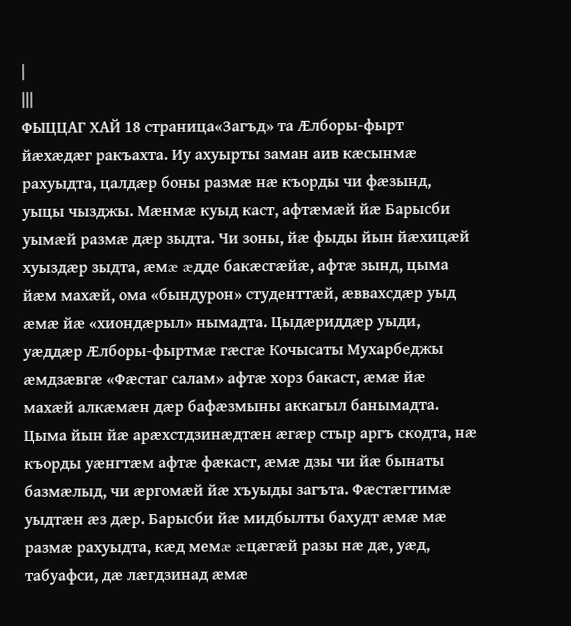|
|||
ФЫЦЦАГ ХАЙ 18 страница«Загъд» та Æлборы-фырт йæхæдæг ракъахта. Иу ахуырты заман аив кæсынмæ рахуыдта, цалдæр боны размæ нæ къорды чи фæзынд, уыцы чызджы. Мæнмæ куыд каст, афтæмæй йæ Барысби уымæй размæ дæр зыдта. Чи зоны, йæ фыды йын йæхицæй хуыздæр зыдта, æмæ æдде бакæсгæйæ, афтæ зынд, цыма йæм махæй, ома «бындурон» студенттæй, æввахсдæр уыд æмæ йæ «хиондæрыл» нымадта. Цыдæриддæр уыди, уæддæр Æлборы-фыртмæ гæсгæ Кочысаты Мухарбеджы æмдзæвгæ «Фæстаг салам» афтæ хорз бакаст, æмæ йæ махæй алкæмæн дæр бафæзмыны аккагыл банымадта. Цыма йын йæ арæхстдзинæдтæн æгæр стыр аргъ скодта, нæ къорды уæнгтæм афтæ фæкаст, æмæ дзы чи йæ бынаты базмæлыд, чи æргомæй йæ хъуыды загъта. Фæстæгтимæ уыдтæн æз дæр. Барысби йæ мидбылты бахудт æмæ мæ размæ рахуыдта, кæд мемæ æцæгæй разы нæ дæ, уæд, табуафси, дæ лæгдзинад æмæ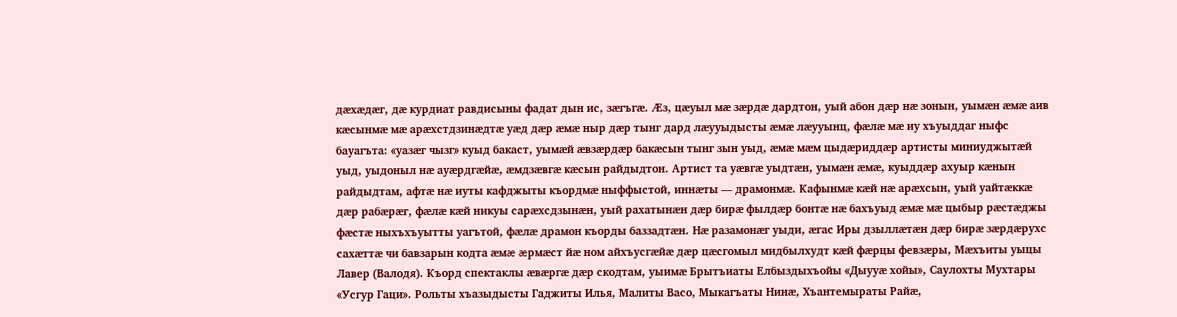дæхæдæг, дæ курдиат равдисыны фадат дын ис, зæгъгæ. Æз, цæуыл мæ зæрдæ дардтон, уый абон дæр нæ зонын, уымæн æмæ аив кæсынмæ мæ арæхстдзинæдтæ уæд дæр æмæ ныр дæр тынг дард лæууыдысты æмæ лæууынц, фæлæ мæ иу хъуыддаг ныфс бауагъта: «уазæг чызг» куыд бакаст, уымæй æвзæрдæр бакæсын тынг зын уыд, æмæ мæм цыдæриддæр артисты миниуджытæй уыд, уыдоныл нæ ауæрдгæйæ, æмдзæвгæ кæсын райдыдтон. Артист та уæвгæ уыдтæн, уымæн æмæ, куыддæр ахуыр кæнын райдыдтам, афтæ нæ иуты кафджыты къордмæ ныффыстой, иннæты — драмонмæ. Кафынмæ кæй нæ арæхсын, уый уайтæккæ дæр рабæрæг, фæлæ кæй никуы сарæхсдзынæн, уый рахатынæн дæр бирæ фылдæр бонтæ нæ бахъуыд æмæ мæ цыбыр рæстæджы фæстæ ныхъхъуытты уагътой, фæлæ драмон къорды баззадтæн. Нæ разамонæг уыди, æгас Иры дзыллæтæн дæр бирæ зæрдæрухс сахæттæ чи бавзарын кодта æмæ æрмæст йæ ном айхъусгæйæ дæр цæсгомыл мидбылхудт кæй фæрцы февзæры, Мæхъиты уыцы Лавер (Валодя). Къорд спектаклы æвæргæ дæр скодтам, уыимæ Брытъиаты Елбыздыхъойы «Дыууæ хойы», Саулохты Мухтары «Усгур Гаци». Рольты хъазыдысты Гаджиты Илья, Малиты Васо, Мыкагъаты Нинæ, Хъантемыраты Райæ,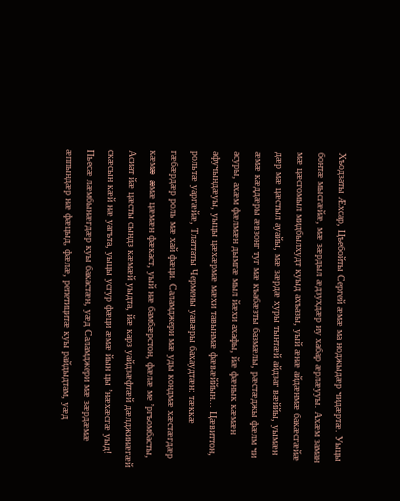Хъодзаты Æхсар, Цъебойты Сергей æмæ ма ноджыдæр чидæртæ. Уыцы бонтæ мысгæйæ, мæ зæрдыл æдзухдæр иу хабар æрлæууы. Ахæм заман мæ цæсгомыл мидбылхудт куыд ахъазы, уый æнæ айдæнмæ бакæсгæйæ дæр мæ цæстыл ауайы, мæ зæрдæ хуры тынтæй айдзаг вæййы, уымæн æмæ кæддæры æвзонг туг мæ къабæзты базмæлы, рæстæджы фæлм чи асуры, ахæм фæлмæн дымгæ мыл йæхи ахафы, йæ фæнык кæмæн афучындæуы, уыцы цæхæрмæ мæхи тавынмæ фæвæййын... Цæвиттон, рольтæ уаргæйæ, Тлаттаты Чермены уавæры бахаудтæн: тæккæ гæбæрдæр роль мæ хай фæци. Саламджери мæ уды кондмæ хæстæгдæр кæмæ æмæ цæмæн фæкаст, уый нæ бамбæрстон, фæлæ ме ’ргъомбасты, Асиат йæ цæсты сындз кæмæй уыдта, йæ карз уайдзæфтæй дæлджинæгæй скæсын кæй нæ уагъта, уыцы усгур фæци æмæ йын цы ’нæхæсгæ уыд! Пьесæ лæмбынæгдæр куы бакастæн, уæд Саламджери мæ зæрдæмæ æппындæр нæ фæцыд, фæлæ, репетицитæ куы райдыдтам, уæд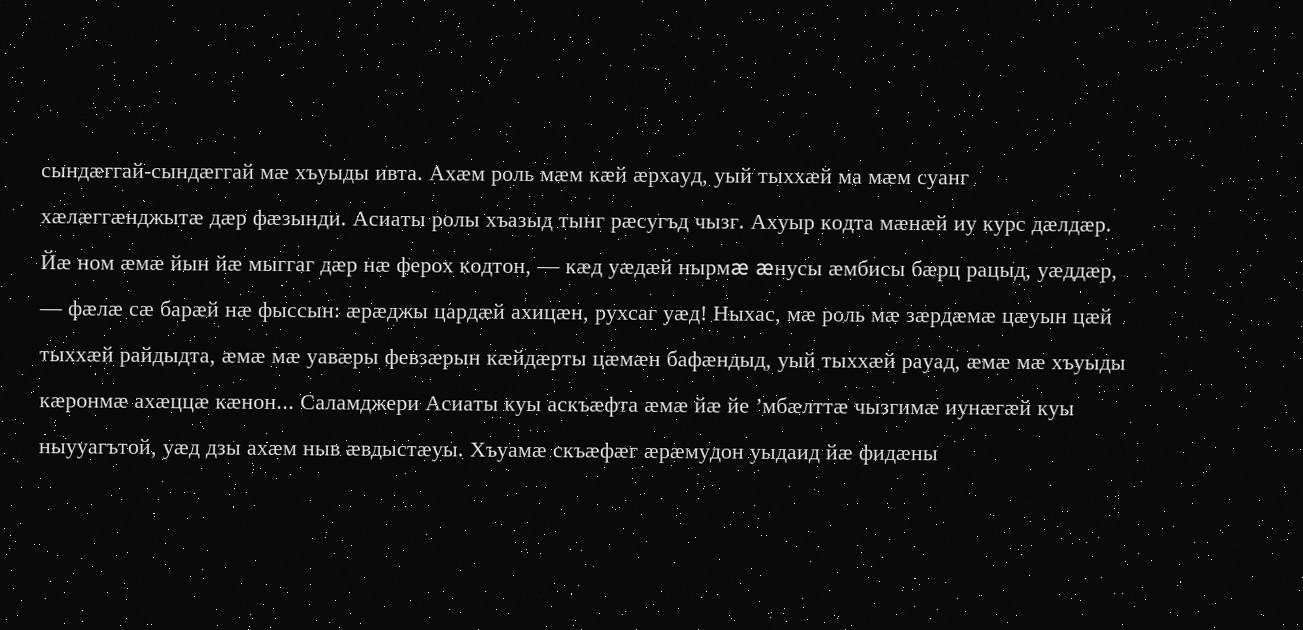сындæггай-сындæггай мæ хъуыды ивта. Ахæм роль мæм кæй æрхауд, уый тыххæй ма мæм суанг хæлæггæнджытæ дæр фæзынди. Асиаты ролы хъазыд тынг рæсугъд чызг. Ахуыр кодта мæнæй иу курс дæлдæр. Йæ ном æмæ йын йæ мыггаг дæр нæ ферох кодтон, — кæд уæдæй нырмæ æнусы æмбисы бæрц рацыд, уæддæр, — фæлæ сæ барæй нæ фыссын: æрæджы цардæй ахицæн, рухсаг уæд! Ныхас, мæ роль мæ зæрдæмæ цæуын цæй тыххæй райдыдта, æмæ мæ уавæры февзæрын кæйдæрты цæмæн бафæндыд, уый тыххæй рауад, æмæ мæ хъуыды кæронмæ ахæццæ кæнон... Саламджери Асиаты куы аскъæфта æмæ йæ йе ’мбæлттæ чызгимæ иунæгæй куы ныууагътой, уæд дзы ахæм ныв æвдыстæуы. Хъуамæ скъæфæг æрæмудон уыдаид йæ фидæны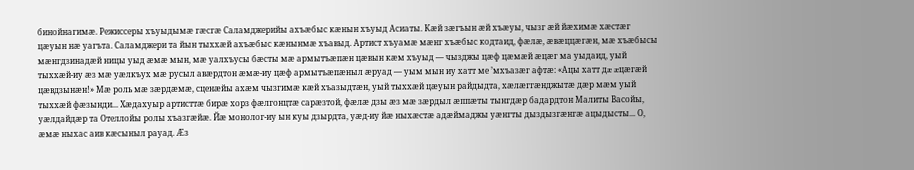бинойнагимæ. Режиссеры хъуыдымæ гæсгæ Саламджерийы ахъæбыс кæнын хъуыд Асиаты. Кæй зæгъын æй хъæуы, чызг æй йæхимæ хæстæг цæуын нæ уагъта. Саламджери та йын тыххæй ахъæбыс кæнынмæ хъавыд. Артист хъуамæ мæнг хъæбыс кодтаид, фæлæ, æвæццæгæн, мæ хъæбысы мæнгдзинадæй ницы уыд æмæ мын, мæ уалхъусы бæсты мæ армытъæпæн цæвын кæм хъуыд — чызджы цæф цæмæй æцæг ма уыдаид, уый тыххæй-иу æз мæ уæлкъух мæ русыл авæрдтон æмæ-иу цæф армытъæпæныл æруад — уым мын иу хатт ме ’мхъазæг афтæ: «Ацы хатт дæ æцæгæй цæвдзынæн!» Мæ роль мæ зæрдæмæ, сценæйы ахæм чызгимæ кæй хъазыдтæн, уый тыххæй цæуын райдыдта, хæлæггæнджытæ дæр мæм уый тыххæй фæзынди... Хæдахуыр артисттæ бирæ хорз фæлгонцтæ сарæзтой, фæлæ дзы æз мæ зæрдыл æппæты тынгдæр бадардтон Малиты Васойы, уæлдайдæр та Отеллойы ролы хъазгæйæ. Йæ монолог-иу ын куы дзырдта, уæд-иу йæ ныхæстæ адæймаджы уæнгты дыздызгæнгæ ацыдысты... О, æмæ ныхас аив кæсыныл рауад. Æз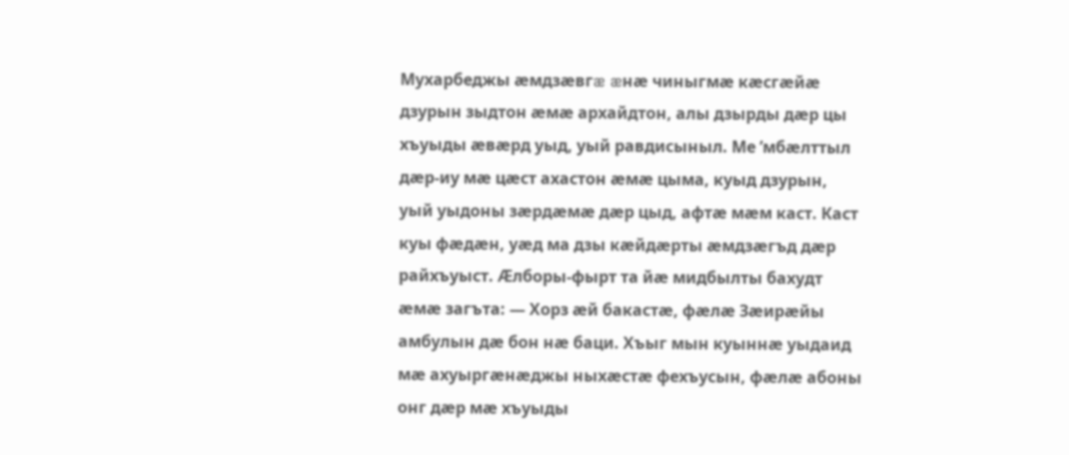Мухарбеджы æмдзæвгæ æнæ чиныгмæ кæсгæйæ дзурын зыдтон æмæ архайдтон, алы дзырды дæр цы хъуыды æвæрд уыд, уый равдисыныл. Ме ’мбæлттыл дæр-иу мæ цæст ахастон æмæ цыма, куыд дзурын, уый уыдоны зæрдæмæ дæр цыд, афтæ мæм каст. Каст куы фæдæн, уæд ма дзы кæйдæрты æмдзæгъд дæр райхъуыст. Æлборы-фырт та йæ мидбылты бахудт æмæ загъта: — Хорз æй бакастæ, фæлæ Зæирæйы амбулын дæ бон нæ баци. Хъыг мын куыннæ уыдаид мæ ахуыргæнæджы ныхæстæ фехъусын, фæлæ абоны онг дæр мæ хъуыды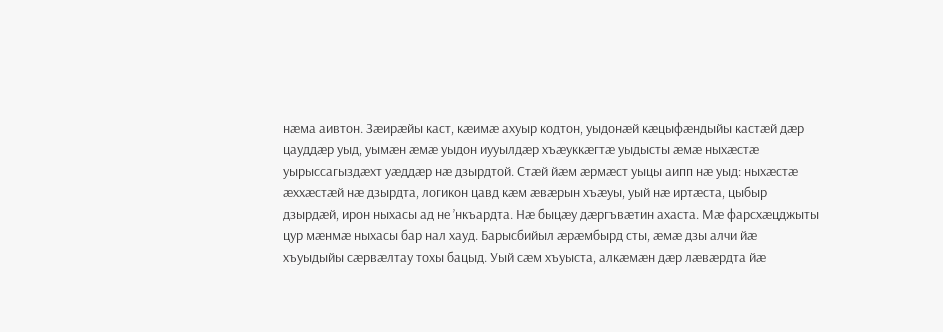нæма аивтон. Зæирæйы каст, кæимæ ахуыр кодтон, уыдонæй кæцыфæндыйы кастæй дæр цауддæр уыд, уымæн æмæ уыдон иууылдæр хъæуккæгтæ уыдысты æмæ ныхæстæ уырыссагыздæхт уæддæр нæ дзырдтой. Стæй йæм æрмæст уыцы аипп нæ уыд: ныхæстæ æххæстæй нæ дзырдта, логикон цавд кæм æвæрын хъæуы, уый нæ иртæста, цыбыр дзырдæй, ирон ныхасы ад не ’нкъардта. Нæ быцæу дæргъвæтин ахаста. Мæ фарсхæцджыты цур мæнмæ ныхасы бар нал хауд. Барысбийыл æрæмбырд сты, æмæ дзы алчи йæ хъуыдыйы сæрвæлтау тохы бацыд. Уый сæм хъуыста, алкæмæн дæр лæвæрдта йæ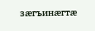зæгъинæгтæ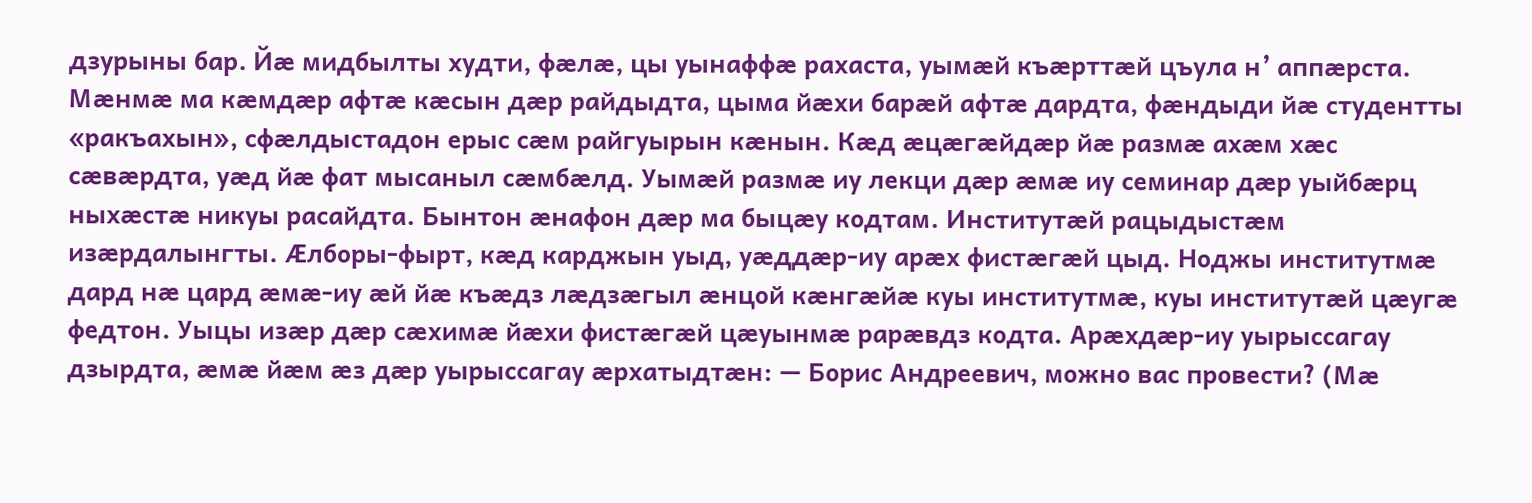дзурыны бар. Йæ мидбылты худти, фæлæ, цы уынаффæ рахаста, уымæй къæрттæй цъула н’ аппæрста. Мæнмæ ма кæмдæр афтæ кæсын дæр райдыдта, цыма йæхи барæй афтæ дардта, фæндыди йæ студентты «ракъахын», сфæлдыстадон ерыс сæм райгуырын кæнын. Кæд æцæгæйдæр йæ размæ ахæм хæс сæвæрдта, уæд йæ фат мысаныл сæмбæлд. Уымæй размæ иу лекци дæр æмæ иу семинар дæр уыйбæрц ныхæстæ никуы расайдта. Бынтон æнафон дæр ма быцæу кодтам. Институтæй рацыдыстæм изæрдалынгты. Æлборы-фырт, кæд карджын уыд, уæддæр-иу арæх фистæгæй цыд. Ноджы институтмæ дард нæ цард æмæ-иу æй йæ къæдз лæдзæгыл æнцой кæнгæйæ куы институтмæ, куы институтæй цæугæ федтон. Уыцы изæр дæр сæхимæ йæхи фистæгæй цæуынмæ рарæвдз кодта. Арæхдæр-иу уырыссагау дзырдта, æмæ йæм æз дæр уырыссагау æрхатыдтæн: — Борис Андреевич, можно вас провести? (Мæ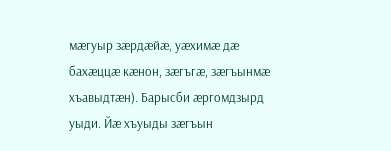мæгуыр зæрдæйæ, уæхимæ дæ бахæццæ кæнон, зæгъгæ, зæгъынмæ хъавыдтæн). Барысби æргомдзырд уыди. Йæ хъуыды зæгъын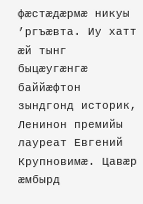фæстæдæрмæ никуы ’ргъæвта. Иу хатт æй тынг быцæугæнгæ баййæфтон зындгонд историк, Ленинон премийы лауреат Евгений Крупновимæ. Цавæр æмбырд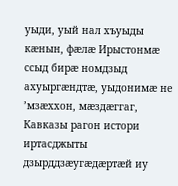уыди, уый нал хъуыды кæнын, фæлæ Ирыстонмæ ссыд бирæ номдзыд ахуыргæндтæ, уыдонимæ не ’мзæххон, мæздæггаг, Кавказы рагон истори иртасджыты дзырддзæугæдæртæй иу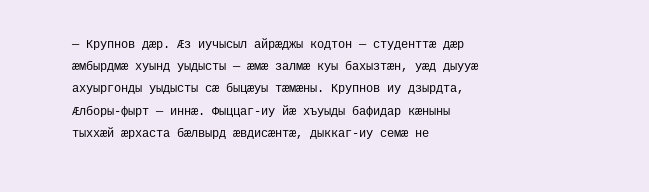— Крупнов дæр. Æз иучысыл айрæджы кодтон — студенттæ дæр æмбырдмæ хуынд уыдысты — æмæ залмæ куы бахызтæн, уæд дыууæ ахуыргонды уыдысты сæ быцæуы тæмæны. Крупнов иу дзырдта, Æлборы-фырт — иннæ. Фыццаг-иу йæ хъуыды бафидар кæныны тыххæй æрхаста бæлвырд æвдисæнтæ, дыккаг-иу семæ не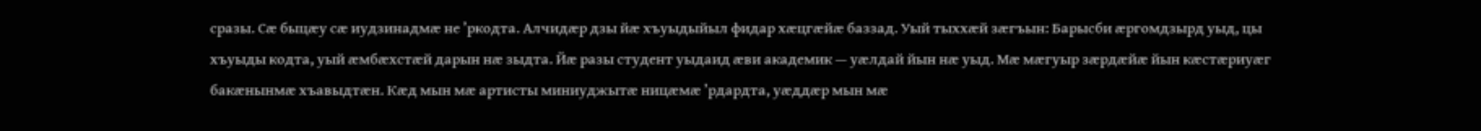сразы. Сæ быцæу сæ иудзинадмæ не ’ркодта. Алчидæр дзы йæ хъуыдыйыл фидар хæцгæйæ баззад. Уый тыххæй зæгъын: Барысби æргомдзырд уыд, цы хъуыды кодта, уый æмбæхстæй дарын нæ зыдта. Йæ разы студент уыдаид æви академик — уæлдай йын нæ уыд. Мæ мæгуыр зæрдæйæ йын кæстæриуæг бакæнынмæ хъавыдтæн. Кæд мын мæ артисты миниуджытæ ницæмæ ’рдардта, уæддæр мын мæ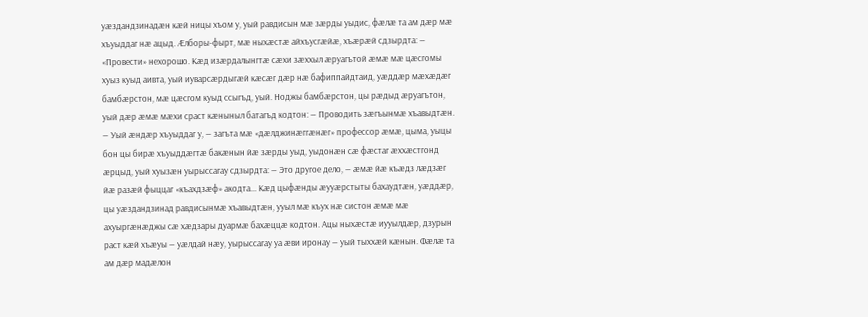уæздандзинадæн кæй ницы хъом у, уый равдисын мæ зæрды уыдис, фæлæ та ам дæр мæ хъуыддаг нæ ацыд. Æлборы-фырт, мæ ныхæстæ айхъусгæйæ, хъæрæй сдзырдта: — «Провести» нехорошо. Кæд изæрдалынгтæ сæхи зæххыл æруагътой æмæ мæ цæсгомы хуыз куыд аивта, уый иуварсæрдыгæй кæсæг дæр нæ бафиппайдтаид, уæддæр мæхæдæг бамбæрстон, мæ цæсгом куыд ссыгъд, уый. Ноджы бамбæрстон, цы рæдыд æруагътон, уый дæр æмæ мæхи сраст кæныныл батагъд кодтон: — Проводить зæгъынмæ хъавыдтæн. — Уый æндæр хъуыддаг у, — загъта мæ «дæлджинæггæнæг» профессор æмæ, цыма, уыцы бон цы бирæ хъуыддæгтæ бакæнын йæ зæрды уыд, уыдонæн сæ фæстаг æххæстгонд æрцыд, уый хуызæн уырыссагау сдзырдта: — Это другое дело, — æмæ йæ къæдз лæдзæг йæ разæй фыццаг «къахдзæф» акодта... Кæд цыфæнды æууæрстыты бахаудтæн, уæддæр, цы уæздандзинад равдисынмæ хъавыдтæн, ууыл мæ къух нæ систон æмæ мæ ахуыргæнæджы сæ хæдзары дуармæ бахæццæ кодтон. Ацы ныхæстæ иууылдæр, дзурын раст кæй хъæуы — уæлдай нæу, уырыссагау уа æви иронау — уый тыххæй кæнын. Фæлæ та ам дæр мадæлон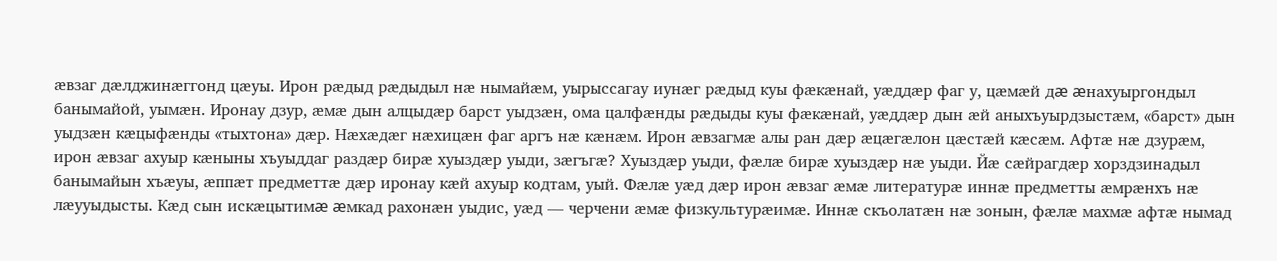æвзаг дæлджинæггонд цæуы. Ирон рæдыд рæдыдыл нæ нымайæм, уырыссагау иунæг рæдыд куы фæкæнай, уæддæр фаг у, цæмæй дæ æнахуыргондыл банымайой, уымæн. Иронау дзур, æмæ дын алцыдæр барст уыдзæн, ома цалфæнды рæдыды куы фæкæнай, уæддæр дын æй аныхъуырдзыстæм, «барст» дын уыдзæн кæцыфæнды «тыхтона» дæр. Нæхæдæг нæхицæн фаг аргъ нæ кæнæм. Ирон æвзагмæ алы ран дæр æцæгæлон цæстæй кæсæм. Афтæ нæ дзурæм, ирон æвзаг ахуыр кæныны хъуыддаг раздæр бирæ хуыздæр уыди, зæгъгæ? Хуыздæр уыди, фæлæ бирæ хуыздæр нæ уыди. Йæ сæйрагдæр хорздзинадыл банымайын хъæуы, æппæт предметтæ дæр иронау кæй ахуыр кодтам, уый. Фæлæ уæд дæр ирон æвзаг æмæ литературæ иннæ предметты æмрæнхъ нæ лæууыдысты. Кæд сын искæцытимæ æмкад рахонæн уыдис, уæд — черчени æмæ физкультурæимæ. Иннæ скъолатæн нæ зонын, фæлæ махмæ афтæ нымад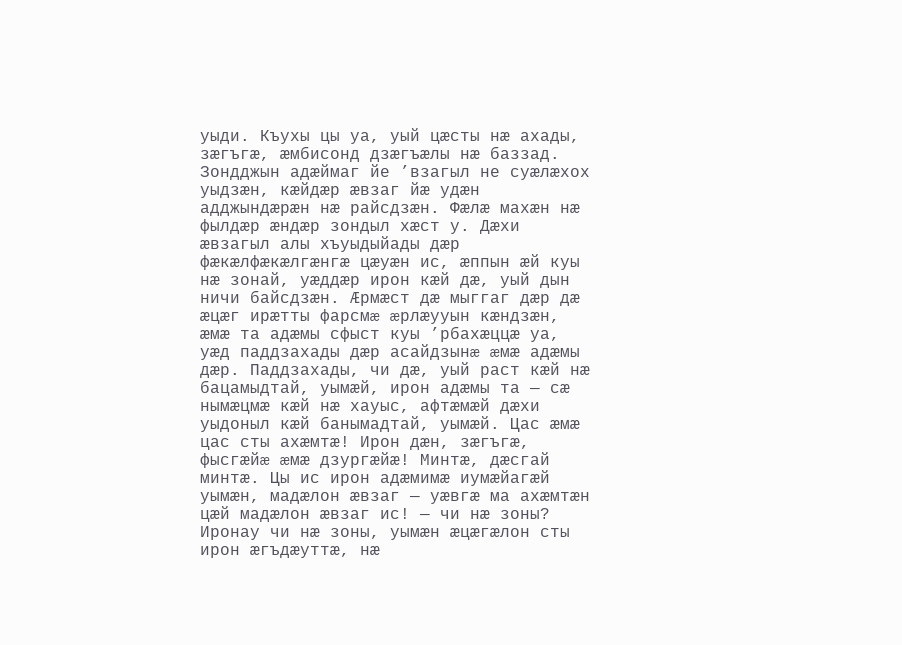уыди. Къухы цы уа, уый цæсты нæ ахады, зæгъгæ, æмбисонд дзæгъæлы нæ баззад. Зондджын адæймаг йе ’взагыл не суæлæхох уыдзæн, кæйдæр æвзаг йæ удæн адджындæрæн нæ райсдзæн. Фæлæ махæн нæ фылдæр æндæр зондыл хæст у. Дæхи æвзагыл алы хъуыдыйады дæр фæкæлфæкæлгæнгæ цæуæн ис, æппын æй куы нæ зонай, уæддæр ирон кæй дæ, уый дын ничи байсдзæн. Æрмæст дæ мыггаг дæр дæ æцæг ирæтты фарсмæ æрлæууын кæндзæн, æмæ та адæмы сфыст куы ’рбахæццæ уа, уæд паддзахады дæр асайдзынæ æмæ адæмы дæр. Паддзахады, чи дæ, уый раст кæй нæ бацамыдтай, уымæй, ирон адæмы та — сæ нымæцмæ кæй нæ хауыс, афтæмæй дæхи уыдоныл кæй банымадтай, уымæй. Цас æмæ цас сты ахæмтæ! Ирон дæн, зæгъгæ, фысгæйæ æмæ дзургæйæ! Минтæ, дæсгай минтæ. Цы ис ирон адæмимæ иумæйагæй уымæн, мадæлон æвзаг — уæвгæ ма ахæмтæн цæй мадæлон æвзаг ис! — чи нæ зоны? Иронау чи нæ зоны, уымæн æцæгæлон сты ирон æгъдæуттæ, нæ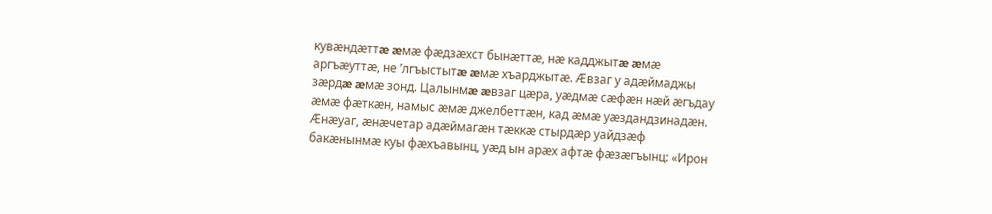кувæндæттæ æмæ фæдзæхст бынæттæ, нæ кадджытæ æмæ аргъæуттæ, не ’лгъыстытæ æмæ хъарджытæ. Æвзаг у адæймаджы зæрдæ æмæ зонд. Цалынмæ æвзаг цæра, уæдмæ сæфæн нæй æгъдау æмæ фæткæн, намыс æмæ джелбеттæн, кад æмæ уæздандзинадæн. Æнæуаг, æнæчетар адæймагæн тæккæ стырдæр уайдзæф бакæнынмæ куы фæхъавынц, уæд ын арæх афтæ фæзæгъынц: «Ирон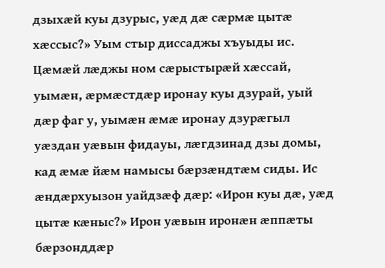дзыхæй куы дзурыс, уæд дæ сæрмæ цытæ хæссыс?» Уым стыр диссаджы хъуыды ис. Цæмæй лæджы ном сæрыстырæй хæссай, уымæн, æрмæстдæр иронау куы дзурай, уый дæр фаг у, уымæн æмæ иронау дзурæгыл уæздан уæвын фидауы, лæгдзинад дзы домы, кад æмæ йæм намысы бæрзæндтæм сиды. Ис æндæрхуызон уайдзæф дæр: «Ирон куы дæ, уæд цытæ кæныс?» Ирон уæвын иронæн æппæты бæрзонддæр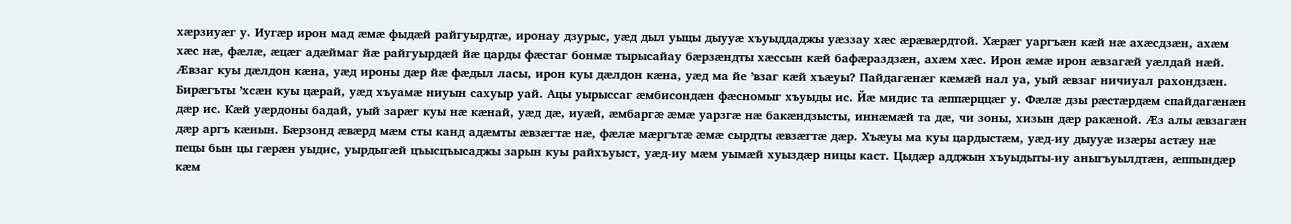хæрзиуæг у. Иугæр ирон мад æмæ фыдæй райгуырдтæ, иронау дзурыс, уæд дыл уыцы дыууæ хъуыддаджы уæззау хæс æрæвæрдтой. Хæрæг уаргъæн кæй нæ ахæсдзæн, ахæм хæс нæ, фæлæ, æцæг адæймаг йæ райгуырдæй йæ царды фæстаг бонмæ тырысайау бæрзæндты хæссын кæй бафæраздзæн, ахæм хæс. Ирон æмæ ирон æвзагæй уæлдай нæй. Æвзаг куы дæлдон кæна, уæд ироны дæр йæ фæдыл ласы, ирон куы дæлдон кæна, уæд ма йе ’взаг кæй хъæуы? Пайдагæнæг кæмæй нал уа, уый æвзаг ничиуал рахондзæн. Бирæгъты ’хсæн куы цæрай, уæд хъуамæ ниуын сахуыр уай. Ацы уырыссаг æмбисондæн фæсномыг хъуыды ис. Йæ мидис та æппæрццæг у. Фæлæ дзы рæстæрдæм спайдагæнæн дæр ис. Кæй уæрдоны бадай, уый зарæг куы нæ кæнай, уæд дæ, иуæй, æмбаргæ æмæ уарзгæ нæ бакæндзысты, иннæмæй та дæ, чи зоны, хизын дæр ракæной. Æз алы æвзагæн дæр аргъ кæнын. Бæрзонд æвæрд мæм сты канд адæмты æвзæгтæ нæ, фæлæ мæргътæ æмæ сырдты æвзæгтæ дæр. Хъæуы ма куы цардыстæм, уæд-иу дыууæ изæры астæу нæ пецы бын цы гæрæн уыдис, уырдыгæй цъысцъысаджы зарын куы райхъуыст, уæд-иу мæм уымæй хуыздæр ницы каст. Цыдæр адджын хъуыдыты-иу аныгъуылдтæн, æппындæр кæм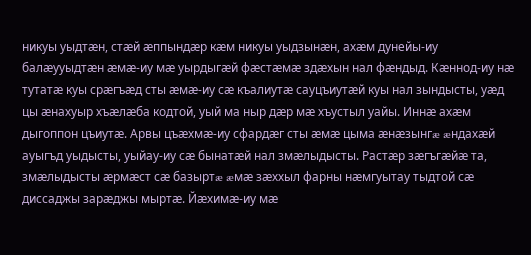никуы уыдтæн, стæй æппындæр кæм никуы уыдзынæн, ахæм дунейы-иу балæууыдтæн æмæ-иу мæ уырдыгæй фæстæмæ здæхын нал фæндыд. Кæннод-иу нæ тутатæ куы срæгъæд сты æмæ-иу сæ къалиутæ сауцъиутæй куы нал зындысты, уæд цы æнахуыр хъæлæба кодтой, уый ма ныр дæр мæ хъустыл уайы. Иннæ ахæм дыгоппон цъиутæ. Арвы цъæхмæ-иу сфардæг сты æмæ цыма æнæзынгæ æндахæй ауыгъд уыдысты, уыйау-иу сæ бынатæй нал змæлыдысты. Растæр зæгъгæйæ та, змæлыдысты æрмæст сæ базыртæ æмæ зæххыл фарны нæмгуытау тыдтой сæ диссаджы зарæджы мыртæ. Йæхимæ-иу мæ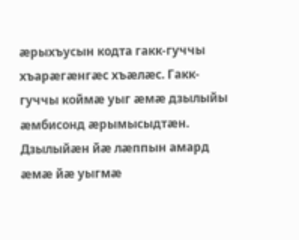æрыхъусын кодта гакк-гуччы хъарæгæнгæс хъæлæс. Гакк-гуччы коймæ уыг æмæ дзылыйы æмбисонд æрымысыдтæн. Дзылыйæн йæ лæппын амард æмæ йæ уыгмæ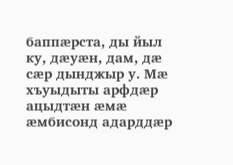баппæрста, ды йыл ку, дæуæн, дам, дæ сæр дынджыр у. Мæ хъуыдыты арфдæр ацыдтæн æмæ æмбисонд адарддæр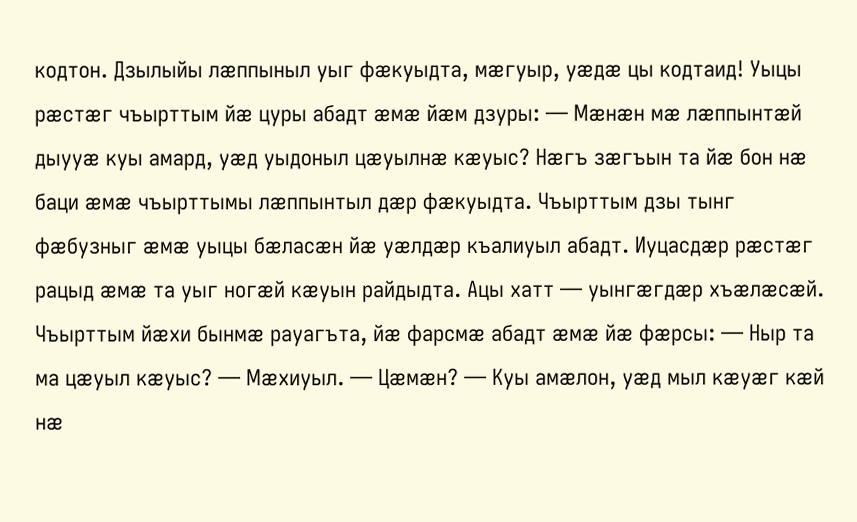кодтон. Дзылыйы лæппыныл уыг фæкуыдта, мæгуыр, уæдæ цы кодтаид! Уыцы рæстæг чъырттым йæ цуры абадт æмæ йæм дзуры: — Мæнæн мæ лæппынтæй дыууæ куы амард, уæд уыдоныл цæуылнæ кæуыс? Нæгъ зæгъын та йæ бон нæ баци æмæ чъырттымы лæппынтыл дæр фæкуыдта. Чъырттым дзы тынг фæбузныг æмæ уыцы бæласæн йæ уæлдæр къалиуыл абадт. Иуцасдæр рæстæг рацыд æмæ та уыг ногæй кæуын райдыдта. Ацы хатт — уынгæгдæр хъæлæсæй. Чъырттым йæхи бынмæ рауагъта, йæ фарсмæ абадт æмæ йæ фæрсы: — Ныр та ма цæуыл кæуыс? — Мæхиуыл. — Цæмæн? — Куы амæлон, уæд мыл кæуæг кæй нæ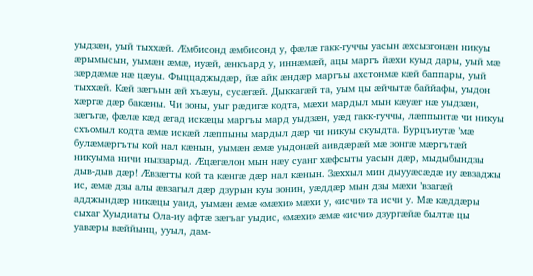уыдзæн, уый тыххæй. Æмбисонд æмбисонд у, фæлæ гакк-гуччы уасын æхсызгонæн никуы æрымысын, уымæн æмæ, иуæй, æнкъард у, иннæмæй, ацы маргъ йæхи куыд дары, уый мæ зæрдæмæ нæ цæуы. Фыццаджыдæр, йæ айк æндæр маргъы ахстонмæ кæй баппары, уый тыххæй. Кæй зæгъын æй хъæуы, сусæгæй. Дыккагæй та, уым цы æйчытæ баййафы, уыдон хæргæ дæр бакæны. Чи зоны, уыг рæдигæ кодта, мæхи мардыл мын кæуæг нæ уыдзæн, зæгъгæ, фæлæ кæд æгад искæцы маргъы мард уыдзæн, уæд гакк-гуччы, лæппынтæ чи никуы схъомыл кодта æмæ искæй лæппыны мардыл дæр чи никуы скуыдта. Бурцъиутæ ’мæ булæмæргъты кой нал кæнын, уымæн æмæ уыдонæй аивдæрæй мæ зонгæ мæргътæй никуыма ничи ныззарыд. Æцæгæлон мын нæу суанг хæфсыты уасын дæр, мыдыбындзы дыв-дыв дæр! Æвзæгты кой та кæнгæ дæр нал кæнын. Зæххыл мин дыууæсæдæ иу æвзаджы ис, æмæ дзы алы æвзагыл дæр дзурын куы зонин, уæддæр мын дзы мæхи ’взагæй адджындæр никæцы уаид, уымæн æмæ «мæхи» мæхи у, «исчи» та исчи у. Мæ кæддæры сыхаг Хуыдиаты Ола-иу афтæ зæгъаг уыдис, «мæхи» æмæ «исчи» дзургæйæ былтæ цы уавæры вæййынц, ууыл, дам-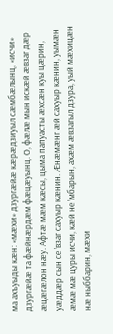ма ахъуыды кæн: «мæхи» дзургæйæ кæрæдзиуыл сæмбæлынц, «исчи» дзургæйæ та фæйнæрдæм фæцæуынц. О, фæлæ мын искæй æвзаг дæр æцæгæлон нæу. Афтæ мæм кæсы, цыма папуасты æхсæн куы цæрин, уæддæр сын се ’взаг сахуыр кæнин. Æнæмæнг æй сахуыр кæнин, уымæн æмæ мæ цуры исчи, кæй не ’мбарын, ахæм æвзагыл дзура, уый мæхицæн нæ ныббарин, мæхи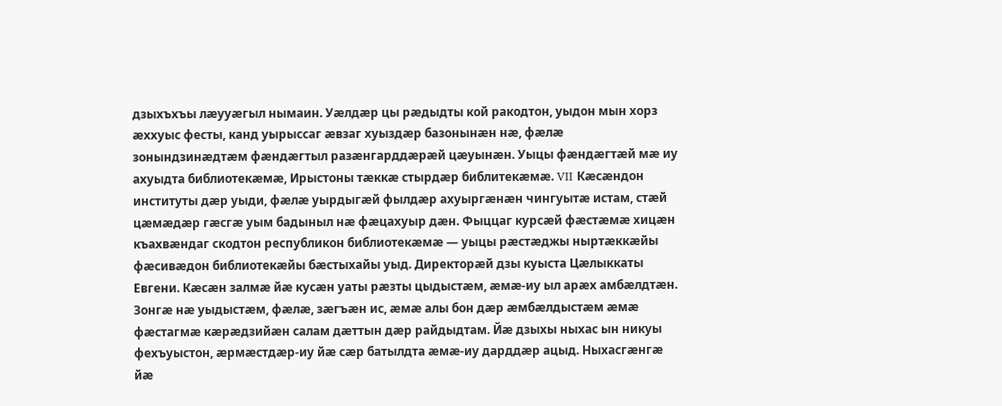дзыхъхъы лæууæгыл нымаин. Уæлдæр цы рæдыдты кой ракодтон, уыдон мын хорз æххуыс фесты, канд уырыссаг æвзаг хуыздæр базонынæн нæ, фæлæ зонындзинæдтæм фæндæгтыл разæнгарддæрæй цæуынæн. Уыцы фæндæгтæй мæ иу ахуыдта библиотекæмæ, Ирыстоны тæккæ стырдæр библитекæмæ. VII Кæсæндон институты дæр уыди, фæлæ уырдыгæй фылдæр ахуыргæнæн чингуытæ истам, стæй цæмæдæр гæсгæ уым бадыныл нæ фæцахуыр дæн. Фыццаг курсæй фæстæмæ хицæн къахвæндаг скодтон республикон библиотекæмæ — уыцы рæстæджы ныртæккæйы фæсивæдон библиотекæйы бæстыхайы уыд. Директорæй дзы куыста Цæлыккаты Евгени. Кæсæн залмæ йæ кусæн уаты рæзты цыдыстæм, æмæ-иу ыл арæх амбæлдтæн. Зонгæ нæ уыдыстæм, фæлæ, зæгъæн ис, æмæ алы бон дæр æмбæлдыстæм æмæ фæстагмæ кæрæдзийæн салам дæттын дæр райдыдтам. Йæ дзыхы ныхас ын никуы фехъуыстон, æрмæстдæр-иу йæ сæр батылдта æмæ-иу дарддæр ацыд. Ныхасгæнгæ йæ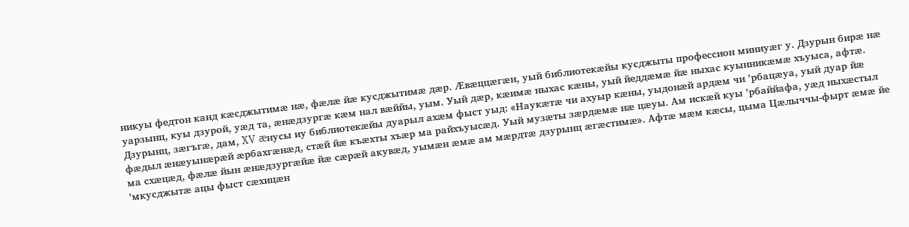никуы федтон канд кæсджытимæ нæ, фæлæ йæ кусджытимæ дæр. Æвæццæгæн, уый библиотекæйы кусджыты профессион миниуæг у. Дзурын бирæ нæ уарзынц, куы дзурой, уæд та, æнæдзургæ кæм нал вæййы, уым. Уый дæр, кæимæ ныхас кæны, уый йеддæмæ йæ ныхас куынникæмæ хъуыса, афтæ. Дзурынц, зæгъгæ, дам, XV æнусы иу библиотекæйы дуарыл ахæм фыст уыд: «Наукæтæ чи ахуыр кæны, уыдонæй ардæм чи ’рбацæуа, уый дуар йæ фæдыл æнæуынæрæй æрбахгæнæд, стæй йæ къæхты хъæр ма райхъуысæд. Уый музæты зæрдæмæ нæ цæуы. Ам искæй куы ’рбаййафа, уæд ныхæстыл ма схæцæд, фæлæ йын æнæдзургæйæ йæ сæрæй акувæд, уымæн æмæ ам мæрдтæ дзурынц æгæстимæ». Афтæ мæм кæсы, цыма Цæлыччы-фырт æмæ йе ’мкусджытæ ацы фыст сæхицæн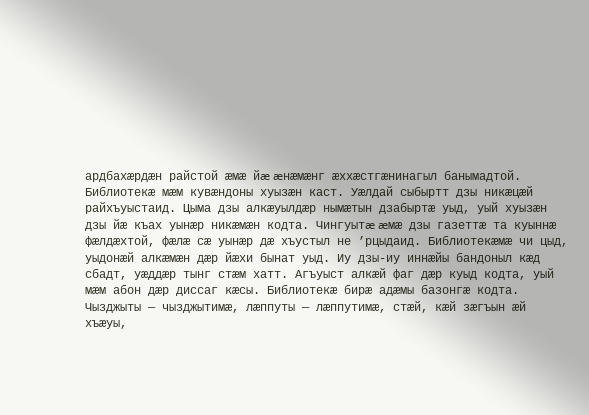ардбахæрдæн райстой æмæ йæ æнæмæнг æххæстгæнинагыл банымадтой. Библиотекæ мæм кувæндоны хуызæн каст. Уæлдай сыбыртт дзы никæцæй райхъуыстаид. Цыма дзы алкæуылдæр нымæтын дзабыртæ уыд, уый хуызæн дзы йæ къах уынæр никæмæн кодта. Чингуытæ æмæ дзы газеттæ та куыннæ фæлдæхтой, фæлæ сæ уынæр дæ хъустыл не ’рцыдаид. Библиотекæмæ чи цыд, уыдонæй алкæмæн дæр йæхи бынат уыд. Иу дзы-иу иннæйы бандоныл кæд сбадт, уæддæр тынг стæм хатт. Агъуыст алкæй фаг дæр куыд кодта, уый мæм абон дæр диссаг кæсы. Библиотекæ бирæ адæмы базонгæ кодта. Чызджыты — чызджытимæ, лæппуты — лæппутимæ, стæй, кæй зæгъын æй хъæуы,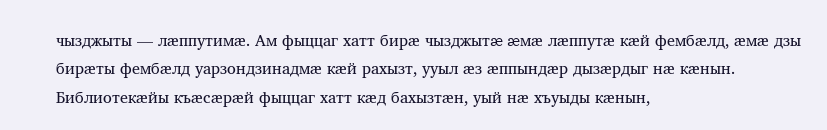чызджыты — лæппутимæ. Ам фыццаг хатт бирæ чызджытæ æмæ лæппутæ кæй фембæлд, æмæ дзы бирæты фембæлд уарзондзинадмæ кæй рахызт, ууыл æз æппындæр дызæрдыг нæ кæнын. Библиотекæйы къæсæрæй фыццаг хатт кæд бахызтæн, уый нæ хъуыды кæнын,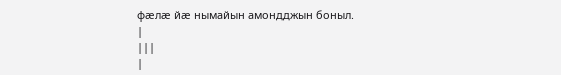фæлæ йæ нымайын амондджын боныл.
|
|||
|